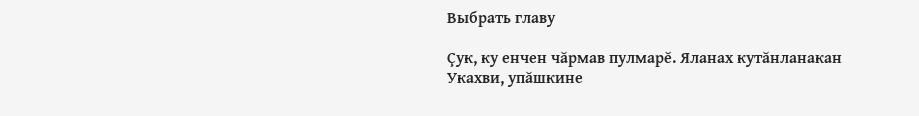Выбрать главу

Çук, ку енчен чăрмав пулмарĕ. Яланах кутăнланакан Укахви, упăшкине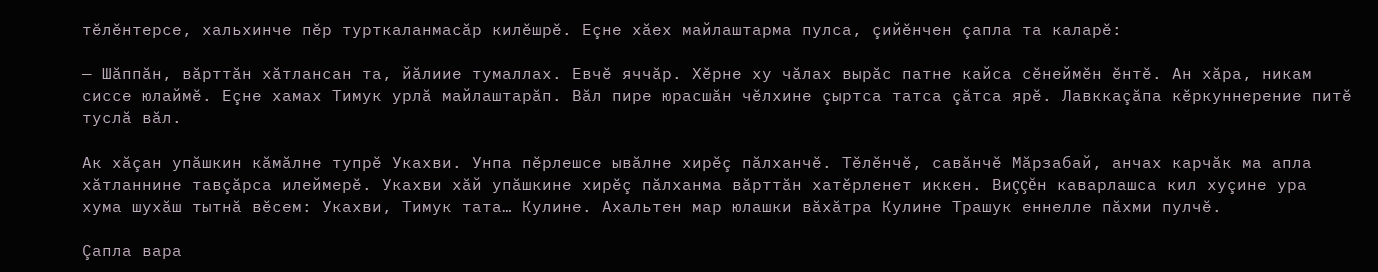тĕлĕнтерсе, хальхинче пĕр турткаланмасăр килĕшрĕ. Еçне хăех майлаштарма пулса, çийĕнчен çапла та каларĕ:

— Шăппăн, вăрттăн хăтлансан та, йăлиие тумаллах. Евчĕ яччăр. Хĕрне ху чăлах вырăс патне кайса сĕнеймĕн ĕнтĕ. Ан хăра, никам сиссе юлаймĕ. Еçне хамах Тимук урлă майлаштарăп. Вăл пире юрасшăн чĕлхине çыртса татса çăтса ярĕ. Лавккаçăпа кĕркуннерение питĕ туслă вăл.

Ак хăçан упăшкин кăмăлне тупрĕ Укахви. Унпа пĕрлешсе ывăлне хирĕç пăлханчĕ. Тĕлĕнчĕ, савăнчĕ Мăрзабай, анчах карчăк ма апла хăтланнине тавçăрса илеймерĕ. Укахви хăй упăшкине хирĕç пăлханма вăрттăн хатĕрленет иккен. Виççĕн каварлашса кил хуçине ура хума шухăш тытнă вĕсем: Укахви, Тимук тата… Кулине. Ахальтен мар юлашки вăхăтра Кулине Трашук еннелле пăхми пулчĕ.

Çапла вара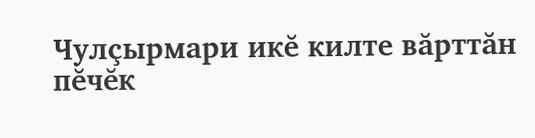Чулçырмари икĕ килте вăрттăн пĕчĕк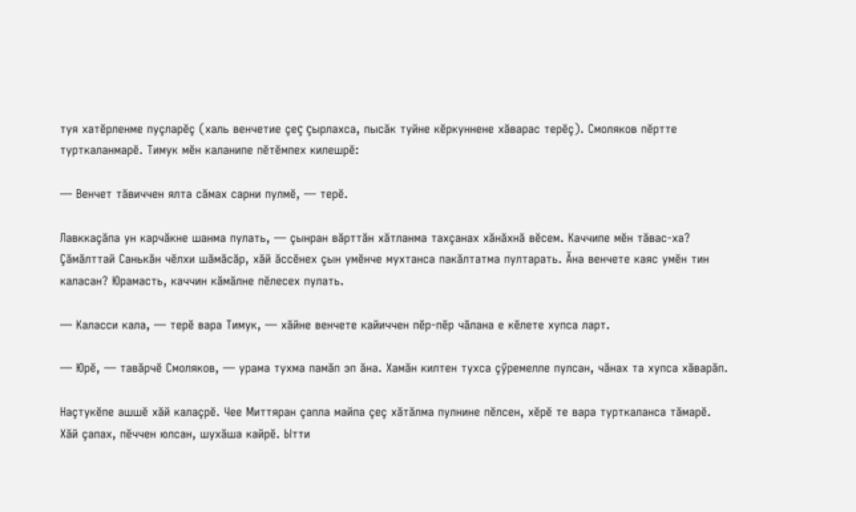туя хатĕрленме пуçларĕç (халь венчетие çеç çырлахса, пысăк туйне кĕркуннене хăварас терĕç). Смоляков пĕртте турткаланмарĕ. Тимук мĕн каланипе пĕтĕмпех килешрĕ:

— Венчет тăвиччен ялта сăмах сарни пулмĕ, — терĕ.

Лавккаçăпа ун карчăкне шанма пулать, — çынран вăрттăн хăтланма тахçанах хăнăхнă вĕсем. Каччипе мĕн тăвас-ха? Çăмăлттай Санькăн чĕлхи шăмăсăр, хăй ăссĕнех çын умĕнче мухтанса пакăлтатма пултарать. Ăна венчете каяс умĕн тин каласан? Юрамасть, каччин кăмăлне пĕлесех пулать.

— Каласси кала, — терĕ вара Тимук, — хăйне венчете кайиччен пĕр-пĕр чăлана е кĕлете хупса ларт.

— Юрĕ, — тавăрчĕ Смоляков, — урама тухма памăп эп ăна. Хамăн килтен тухса çӳремелле пулсан, чăнах та хупса хăварăп.

Наçтукĕпе ашшĕ хăй калаçрĕ. Чее Миттяран çапла майпа çеç хăтăлма пулнине пĕлсен, хĕрĕ те вара турткаланса тăмарĕ. Хăй çапах, пĕччен юлсан, шухăша кайрĕ. Ытти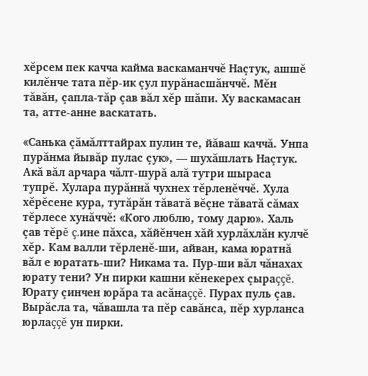хĕрсем пек качча кайма васкаманччĕ Наçтук, ашшĕ килĕнче тата пĕр-ик çул пурăнасшăнччĕ. Мĕн тăвăн, çапла-тăр çав вăл хĕр шăпи. Ху васкамасан та, атте-анне васкатать.

«Санька çăмăлттайрах пулин те, йăваш каччă. Унпа пурăнма йывăр пулас çук», — шухăшлать Наçтук. Акă вăл арчара чăлт-шурă алă тутри шыраса тупрĕ. Хулара пурăннă чухнех тĕрленĕччĕ. Хула хĕрĕсене кура, тутăрăн тăватă вĕçне тăватă сăмах тĕрлесе хунăччĕ: «Кого люблю, тому дарю». Халь çав тĕрĕ ç.ине пăхса, хăйĕнчен хăй хурлăхлăн кулчĕ хĕр. Кам валли тĕрленĕ-ши, айван, кама юратнă вăл е юратать-ши? Никама та. Пур-ши вăл чăнахах юрату тени? Ун пирки кашни кĕнекерех çыраççĕ. Юрату çинчен юрăра та асăнаççĕ. Пурах пуль çав. Вырăсла та, чăвашла та пĕр савăнса, пĕр хурланса юрлаççĕ ун пирки.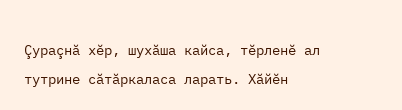Çураçнă хĕр, шухăша кайса, тĕрленĕ ал тутрине сăтăркаласа ларать. Хăйĕн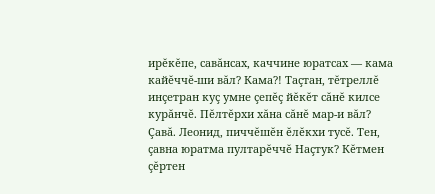ирĕкĕпе, савăнсах, каччине юратсах — кама кайĕччĕ-ши вăл? Кама?! Таçтан, тĕтреллĕ инçетран куç умне çепĕç йĕкĕт сăнĕ килсе курăнчĕ. Пĕлтĕрхи хăна сăнĕ мар-и вăл? Çавă. Леонид, пиччĕшĕн ĕлĕкхи тусĕ. Тен, çавна юратма пултарĕччĕ Наçтук? Кĕтмен çĕртен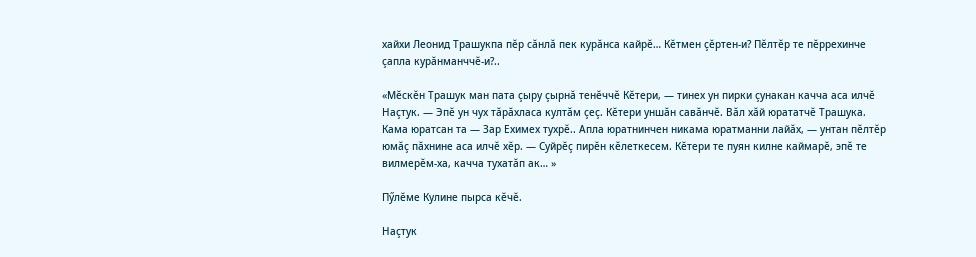хайхи Леонид Трашукпа пĕр сăнлă пек курăнса кайрĕ… Кĕтмен çĕртен-и? Пĕлтĕр те пĕррехинче çапла курăнманччĕ-и?..

«Мĕскĕн Трашук ман пата çыру çырнă тенĕччĕ Кĕтери, — тинех ун пирки çунакан качча аса илчĕ Наçтук. — Эпĕ ун чух тăрăхласа култăм çеç. Кĕтери уншăн савăнчĕ. Вăл хăй юрататчĕ Трашука. Кама юратсан та — Зар Ехимех тухрĕ.. Апла юратнинчен никама юратманни лайăх, — унтан пĕлтĕр юмăç пăхнине аса илчĕ хĕр. — Суйрĕç пирĕн кĕлеткесем. Кĕтери те пуян килне каймарĕ, эпĕ те вилмерĕм-ха, качча тухатăп ак… »

Пӳлĕме Кулине пырса кĕчĕ.

Наçтук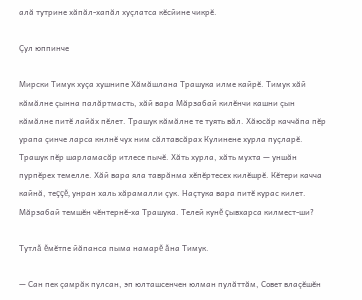алă тутрине хăпăл-хапăл хуçлатса кĕсйине чикрĕ.

Çул юппинче

Мирски Тимук хуçа хушнипе Хăмăшлана Трашука илме кайрĕ. Тимук хăй кăмăлне çынна палăртмасть, хăй вара Мăрзабай килĕнчи кашни çын кăмăлне питĕ лайăх пĕлет. Трашук кăмăлне те туять вăл. Хăюсăр каччăпа пĕр урапа çинче ларса кнлнĕ чух ним сăлтавсăрах Кулинене хурла пуçларĕ. Трашук пĕр шарламасăр итлесе пычĕ. Хăть хурла, хăть мухта — уншăн пурпĕрех темелле. Хăй вара яла таврăнма хĕпĕртесех килĕшрĕ. Кĕтери качча кайнă, теççĕ, унран халь хăрамалли çук. Наçтука вара питĕ курас килет. Мăрзабай темшĕн чĕнтернĕ-ха Трашука. Телей кунĕ çывхарса килмест-ши?

Тутлă ĕмĕтпе йăпанса пыма намарĕ ăна Тимук.

— Сан пек çамрăк пулсан, эп юлташсенчен юлман пулăттăм, Совет влаçĕшĕн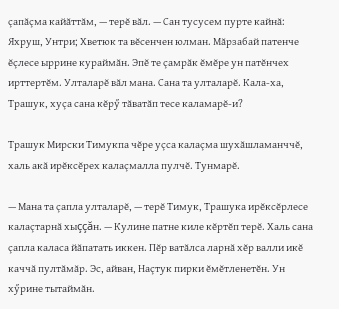çапăçма кайăттăм, — терĕ вăл. — Сан тусусем пурте кайнă: Яхруш, Унтри; Хветюк та вĕсенчен юлман. Мăрзабай патенче ĕçлесе ыррине кураймăн. Эпĕ те çамрăк ĕмĕре ун патĕнчех ирттертĕм. Улталарĕ вăл мана. Сана та улталарĕ. Кала-ха, Трашук, хуçа сана кĕрӳ тăватăп тесе каламарĕ-и?

Трашук Мирски Тимукпа чĕре уçса калаçма шухăшламанччĕ, халь акă ирĕксĕрех калаçмалла пулчĕ. Тунмарĕ.

— Мана та çапла улталарĕ, — терĕ Тимук, Трашука ирĕксĕрлесе калаçтарнă хыççăн. — Кулине патне киле кĕртĕп терĕ. Халь сана çапла каласа йăпатать иккен. Пĕр ватăлса ларнă хĕр валли икĕ каччă пултăмăр. Эс, айван, Наçтук пирки ĕмĕтленетĕн. Ун хӳрине тытаймăн.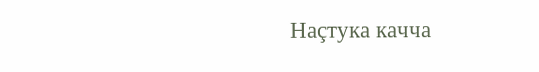Наçтука качча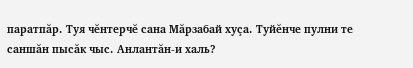паратпăр. Туя чĕнтерчĕ сана Мăрзабай хуçа. Туйĕнче пулни те саншăн пысăк чыс. Анлантăн-и халь?